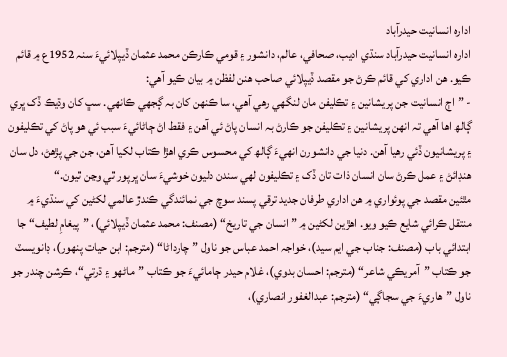اداره انسانيت حيدرآباد
اداره انسانيت حيدرآباد سنڌي اديب، صحافي، عالم، دانشور ۽ قومي ڪارڪن محمد عثمان ڏيپلائيءَ سنہ 1952ع ۾ قائم ڪيو. هن اداري کي قائم ڪرڻ جو مقصد ڏيپلائي صاحب هنن لفظن ۾ بيان ڪيو آهي:
- ”اڄ انسانيت جن پريشانين ۽ تڪليفن مان لنگهي رهي آهي، سا ڪنھن کان بہ ڳجهي ڪانهي. سڀ کان وڌيڪ ڏک ڀري ڳالھ اها آهي تہ انهن پريشانين ۽ تڪليفن جو ڪارڻ بہ انسان پاڻ ئي آهن ۽ فقط اڻ ڄاڻائيءَ سبب ئي هو پاڻ کي تڪليفون ۽ پريشانيون ڏئي رهيا آهن. دنيا جي دانشورن انهيءَ ڳالھ کي محسوس ڪري اهڙا ڪتاب لکيا آهن، جن جي پڙهڻ، دل سان هنڊائڻ ۽ عمل ڪرڻ سان انسان ذات تان ڏک ۽ تڪليفون لھي سندن دليون خوشيءَ سان ڀرپور ٿي وڃن ٿيون.“
مٿئين مقصد جي پوئواري ۾ هن اداري طرفان جديد ترقي پسند سوچ جي نمائندگي ڪندڙ عالمي لکڻين کي سنڌيءَ ۾ منتقل ڪرائي شايع ڪيو ويو. اهڙين لکڻين ۾ ”انسان جي تاريخ“ (مصنف: محمد عثمان ڏيپلائي)، ”پيغامِ لطيف“ جا ابتدائي باب (مصنف: جناب جي ايم سيد)، خواجہ احمد عباس جو ناول ”چارداڻا“ (مترجم: ابن حيات پنھور)، ڊانويسٽ جو ڪتاب ”آمريڪي شاعر“ (مترجم: احسان بدوي)، غلام حيدر ڄامائيءَ جو ڪتاب ”ماڻهو ۽ ڌرتي“، ڪرشن چندر جو ناول ”هاريءَ جي سجاڳي“ (مترجم: عبدالغفور انصاري)،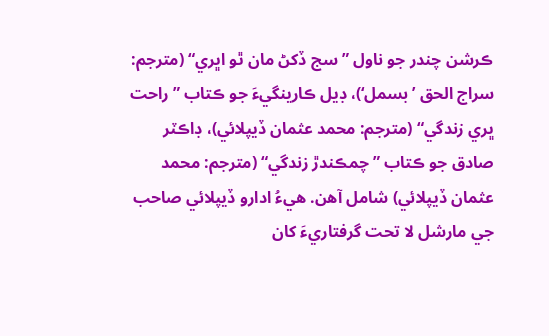ڪرشن چندر جو ناول ”سج ڏکڻ مان ٿو اڀري“ (مترجم: سراج الحق ’بسمل‘)، ڊيل ڪارينگيءَ جو ڪتاب ”راحت ڀري زندگي“ (مترجم: محمد عثمان ڏيپلائي)، ڊاڪٽر صادق جو ڪتاب ”چمڪندڙ زندگي“ (مترجم: محمد عثمان ڏيپلائي) شامل آهن. هيءُ ادارو ڏيپلائي صاحب جي مارشل لا تحت گرفتاريءَ کان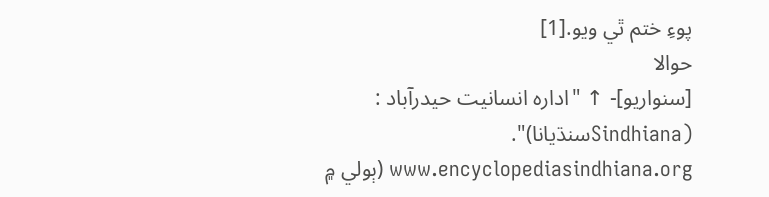پوءِ ختم ٿي ويو.[1]
حوالا
[سنواريو]- ↑ "اداره انسانيت حيدرآباد : (Sindhianaسنڌيانا)". www.encyclopediasindhiana.org (ٻولي ۾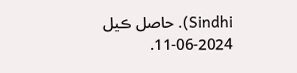Sindhi). حاصل ڪيل 2024-06-11.